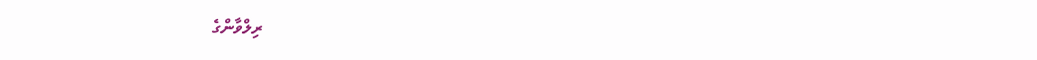ރިލްވާންގެ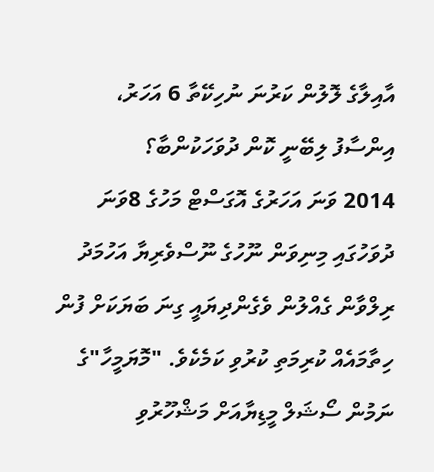އާއިލާގެ ލޮލުން ކަރުނަ ނުހިކޭތާ 6 އަހަރު، އިންސާފު ލިބޭނީ ކޮން ދުވަހަކުންބާ؟
2014 ވަނަ އަހަރުގެ އޮގަސްޓް މަހުގެ 8ވަނަ ދުވަހުގައި މިނިވަން ނޫހުގެ ނޫސްވެރިޔާ އަހުމަދު ރިލްވާން ގެއްލުން ވެގެންދިޔައީ ގިނަ ބަޔަކަށް ފުން ހިތާމައެއް ކުރިމަތި ކުރުވި ކަމެކެވެ. "މޮޔަމީހާ"ގެ ނަމުން ސޯޝަލް މީޑިޔާއަށް މަޝްހޫރުވި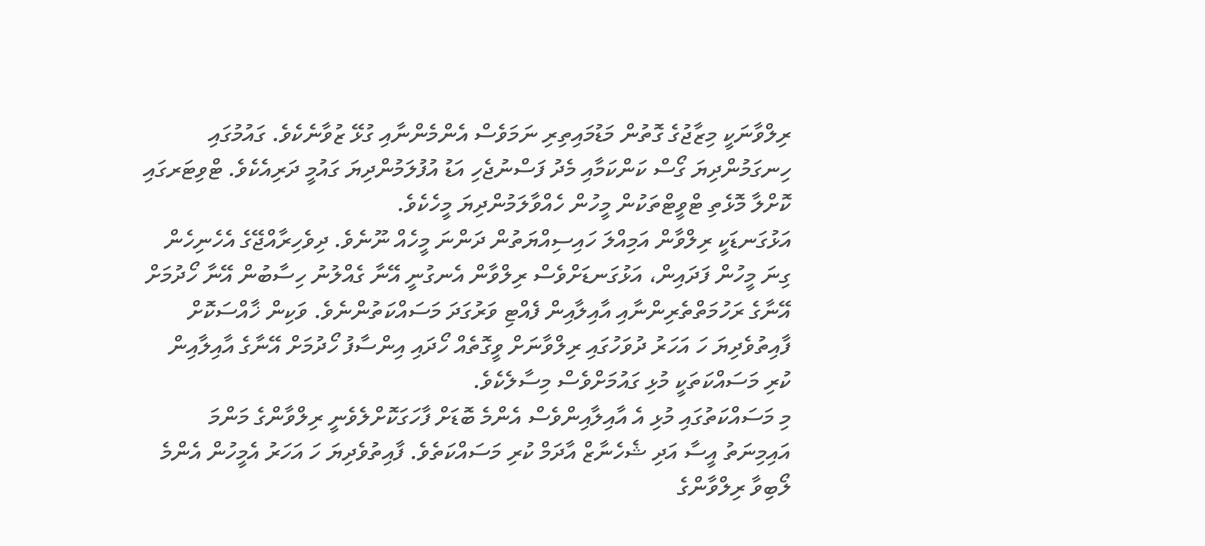ރިލްވާނަކީ މިޒާޖުގެ ގޮތުން މަޑުމައިތިރި ނަމަވެސް އެންމެންނާއި ގުޅޭ ޒުވާނެކެވެ. ގައުމުގައި ހިނގަމުންދިޔަ ގޯސް ކަންކަމާއި މެދު ފަސްނުޖެހި އަޑު އުފުލަމުންދިޔަ ގައުމީ ދަރިއެކެވެ. ޓްވިޓަރގައި ކޮށްލާ މޮޅެތި ޓްވީޓްތަކުން މީހުން ހެއްވާލަމުންދިޔަ މީހެކެވެ.
އަޅުގަނޑަކީ ރިލްވާން އަމިއްލަ ހައިސިއްޔަތުން ދަންނަ މީހެއް ނޫނެވެ. ދިވެހިރާއްޖޭގެ އެހެނިހެން ގިނަ މީހުން ފަދައިން، އަޅުގަނޑަށްވެސް ރިލްވާން އެނގުނީ އޭނާ ގެއްލުނު ހިސާބުން އޭނާ ހޯދުމަށް އޭނާގެ ރަހުމަތްތެރިންނާއި އާއިލާއިން ފެއްޓި ވަރުގަދަ މަސައްކަތުންނެވެ. ވަކިން ޚާއްސަކޮށް ފާއިތުވެދިޔަ ހަ އަހަރު ދުވަހުގައި ރިލްވާނަށް ވީގޮތެއް ހޯދައި އިންސާފު ހޯދުމަށް އޭނާގެ އާއިލާއިން ކުރި މަސައްކަތަކީ މުޅި ގައުމަށްވެސް މިސާލެކެވެ.
މި މަސައްކަތުގައި މުޅި އެ އާއިލާއިންވެސް އެންމެ ބޮޑަށް ފާހަގަކޮށްލެވެނީ ރިލްވާންގެ މަންމަ އައިމިނަތު އީސާ އަދި ޝެހެނާޒް އާދަމް ކުރި މަސައްކަތެވެ. ފާއިތުވެދިޔަ ހަ އަހަރު އެމީހުން އެންމެ ލޯބިވާ ރިލްވާންގެ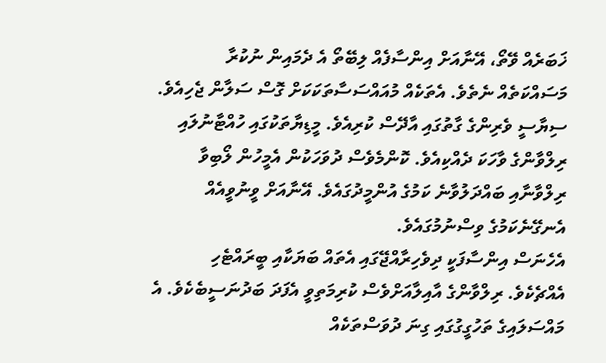ޚަބަރެއް ވޭތޯ، އޭނާއަށް އިންސާފެއް ލިބޭތޯ އެ ދެމައިން ނުކުރާ މަސައްކަތެއް ނެތެވެ. އެތަކެއް މުއައްސަސާތަކަކަށް ގޮސް ސަލާން ޖެހިއެވެ. ސިޔާސީ ވެރިންގެ ގާތުގައި އާދޭސް ކުރިއެވެ. މީޑިޔާތަކުގައި ހުއްޓާނުލައި ރިލްވާންގެ ވާހަކަ ދެއްކިއެވެ. ކޮންމެވެސް ދުވަހަކުން އެމީހުން ލޯބިވާ ރިލްވާނާއި ބައްދަލުވާނެ ކަމުގެ އުންމީދުގައެވެ. އޭނާއަށް ވީނުވީއެއް އެނގޭނެކަމުގެ ވިސްނުމުގައެވެ.
އެހެނަސް އިންސާފަކީ ދިވެހިރާއްޖޭގައި އެތައް ބަޔަކާއި ބީރައްޓެހި އެއްޗެކެވެ. ރިލްވާންގެ އާއިލާއަށްވެސް ކުރިމަތިވީ އެފަދަ ބަދުނަސީބެކެވެ. އެ މައްސަލައިގެ ތަހުގީގުގައި ގިނަ ދުވަސްތަކެއް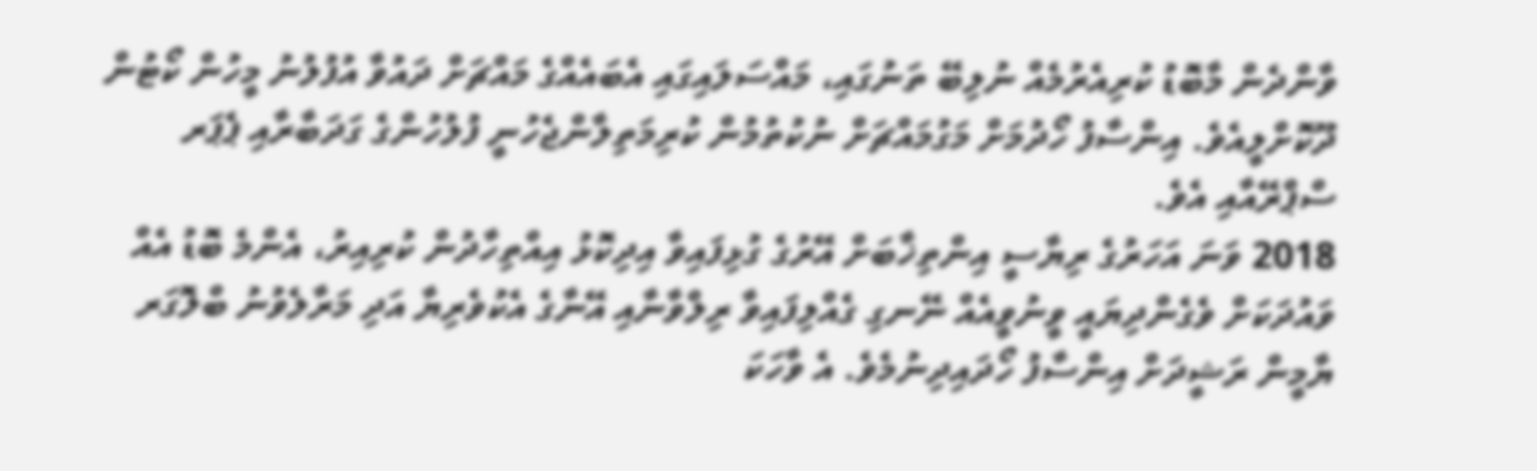ވާންދެން މާބޮޑު ކުރިއެރުމެއް ނުލިބޭ ތަނުގައި، މައްސަލައިގައި އެބައެއްގެ މައްޗަށް ދައުވާ އުފުލުނު މީހުން ކޯޓުން ދޫކޮށްލީއެވެ. އިންސާފު ހޯދުމަށް މަގުމައްޗަށް ނުކުތުމުން ކުރިމަތިލާންޖެހުނީ ފުލުހުންގެ ގަދަބާރާއި ޕެޕަރ ސްޕްރޭއާއި އެވެ.
2018 ވަނަ އަހަރުގެ ރިޔާސީ އިންތިޚާބަށް އޭރުގެ ގުޅިފައިވާ އިދިކޮޅު އިއްތިހާދުން ކުރިއިރު، އެންމެ ބޮޑު އެއް ވައުދަކަށް ވެގެންދިޔައީ ވީނުވީއެއް ނޭނގި ގެއްލިފައިވާ ރިލްވާނާއި އޭނާގެ އެކުވެރިޔާ އަދި މަރާލެވުނު ބްލޮގަރ ޔާމީން ރަޝީދަށް އިންސާފު ހޯދައިދިނުމެވެ. އެ ވާހަކަ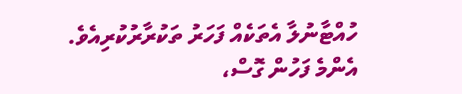ހުއްޓާނުލާ އެތަކެއް ފަހަރު ތަކުރާރުކުރިއެވެ. އެންމެ ފަހުން ގޮސް،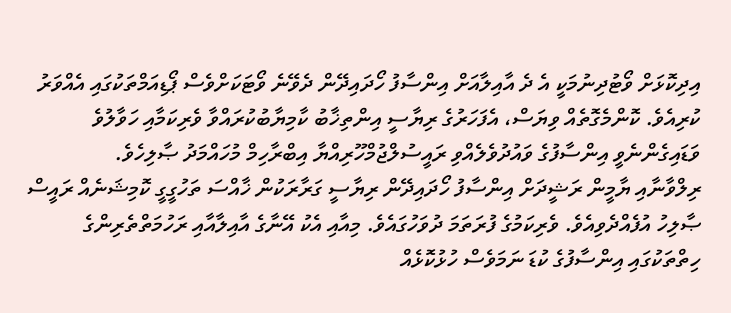އިދިކޮޅަށް ވޯޓުދިނުމަކީ އެ ދެ އާއިލާއަށް އިންސާފު ހޯދައިދޭން ދެވޭނެ ވޯޓަކަށްވެސް ޕޯޑިއަމްތަކުގައި އެއްވަރު ކުރިއެވެ. ކޮންމެގޮތެއް ވިޔަސް، އެފަހަރުގެ ރިޔާސީ އިންތިޚާބު ކާމިޔާބުކުރައްވާ ވެރިކަމާއި ހަވާލުވެ ވަޑައިގެންނެވީ އިންސާފުގެ ވައުދުވެލެއްވި ރައީސުލްޖުމްހޫރިއްޔާ އިބްރާހިމް މުހައްމަދު ޞާލިހެވެ.
ރިލްވާނާއި ޔާމީން ރަޝީދަށް އިންސާފު ހޯދައިދޭން ރިޔާސީ ގަރާރަކުން ޚާއްސަ ތަހުގީގީ ކޮމިޝަނެއް ރައީސް ޞާލިހު އުފެއްދެވިއެވެ. ވެރިކަމުގެ ފުރަތަމަ ދުވަހުގައެވެ. މިއާއި އެކު އޭނާގެ އާއިލާއާއި ރަހުމަތްތެރިންގެ ހިތްތަކުގައި އިންސާފުގެ ކުޑަ ނަމަވެސް ހުޅުކޮޅެއް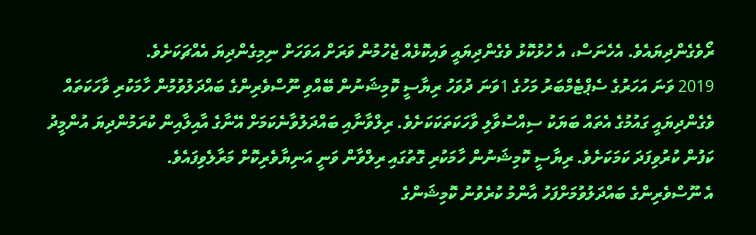ރޯވެގެންދިޔައެވެ. އެހެނަސް، އެ ހުޅުކޮޅު ވެގެންދިޔައީ ވައިކޮޅެއް ޖެހުމުން ވަރަށް އަވަހަށް ނިމިގެންދިޔަ އެއްޗަކަށެވެ.
2019 ވަނަ އަހަރުގެ ސެޕްޓެމްބަރު މަހުގެ 1ވަނަ ދުވަހު ރިޔާސީ ކޮމިޝަނުން ބޭއްވި ނޫސްވެރިންގެ ބައްދަލުވުމުން ހާމަކުރި ވާހަކަތައް ވެގެންދިޔައީ ގައުމުގެ އެތައް ބަޔަކު ސިއްސުވާލި ވާހަކަތަކަކަށެވެ. ރިލްވާނާއި ބައްދަލުވާނެކަމަށް އޭނާގެ އާއިލާއިން ކުރަމުންދިޔަ އުންމީދު ކަފުން ކުރުވިފަދަ ކަމަކަށެވެ. ރިޔާސީ ކޮމިޝަނުން ހާމަކުރި ގޮތުގައި ރިލްވާން ވަނީ އަނިޔާވެރިކޮށް މަރާލެވިފައެވެ.
އެ ނޫސްވެރިންގެ ބައްދަލުވުމަށްފަހު އާންމު ކުރެވުނު ކޮމިޝަންގެ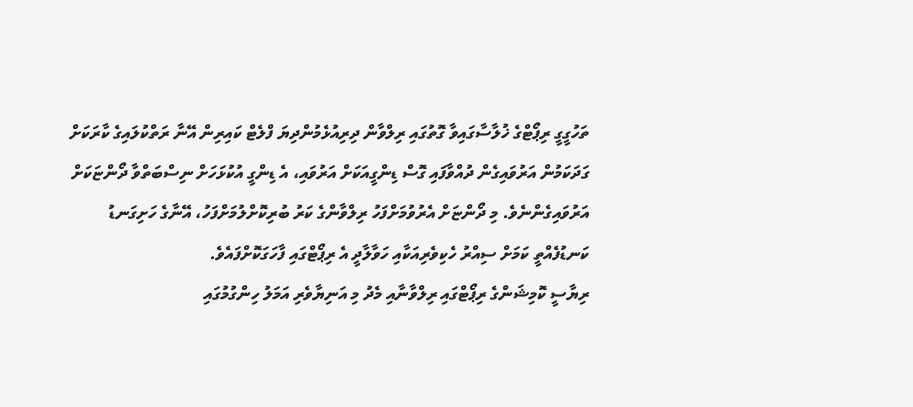ތަހުގީގީ ރިޕޯޓްގެ ޚުލާސާގައިވާ ގޮތުގައި ރިލްވާން ދިރިއުޅެމުންދިޔަ ފްލެޓް ކައިރިން އޭނާ ރަތްކުލައިގެ ކާރަކަށް ގަދަކަމުން އަރުވައިގެން ދުއްވާފައި ގޮސް ޑިންގީއަކަށް އަރުވައި، އެ ޑިންގީ އުކުޅަހަށް ނިސްބަތްވާ ދޯންޏަކަށް އަރުވައިގެންނެވެ. މި ދޯންޏަށް އެރުވުމަށްފަހު ރިލްވާންގެ ކަރު ބުރިކޮށްލުމަށްފަހު، އޭނާގެ ހަށިގަނޑު ކަނޑުފެއްތީ ކަމަށް ސިއްރު ހެކިވެރިއަކާއި ހަވާލާދީ އެ ރިޕޯޓްގައި ފާހަގަކޮށްފައެވެ.
ރިޔާސީ ކޮމިޝަންގެ ރިޕޯޓްގައި ރިލްވާނާއި މެދު މި އަނިޔާވެރި އަމަލު ހިންގުމުގައި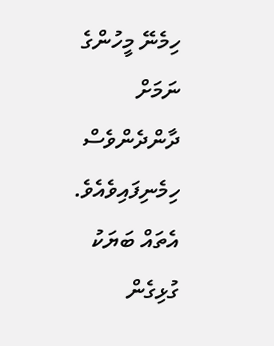ހިމެނޭ މީހުންގެ ނަމަށް ދާންދެންވެސް ހިމެނިފައިވެއެވެ. އެތައް ބަޔަކު ގުޅިގެން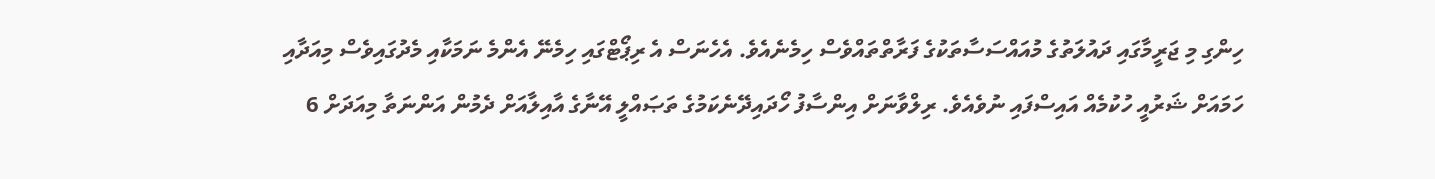ހިންގި މި ޖަރީމާގައި ދައުލަތުގެ މުއައްސަސާތަކުގެ ފަރާތްތައްވެސް ހިމެނެއެވެ. އެހެނަސް އެ ރިޕޯޓްގައި ހިމެނޭ އެންމެ ނަމަކާއި މެދުގައިވެސް މިއަދާއި ހަމައަށް ޝަރުއީ ހުކުމެއް އައިސްފައި ނުވެއެވެ. ރިލްވާނަށް އިންސާފު ހޯދައިދޭނެކަމުގެ ތަޞައްލީ އޭނާގެ އާއިލާއަށް ދެމުން އަންނަތާ މިއަދަށް 6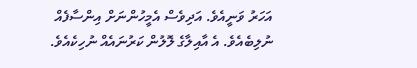އަހަރު ވަނީއެވެ. އަދިވެސް އެމީހުންނަށް އިންސާފެއް ނުލިބެއެވެ. އެ އާއިލާގެ ލޮލުން ކަރުނައެއް ނުހިކެއެވެ.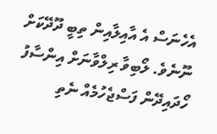އެހެނަސް އެ އާއިލާއިން ތިބީ ދޫދޭކަށް ނޫނެވެ. ލޯބިވާ ރިލްވާނަށް އިންސާފު ހޯދައިދޭން ފަސްޖެހުމެއް ނެތި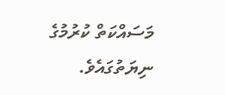މަސައްކަތް ކުރުމުގެ ނިޔަތުގައެވެ.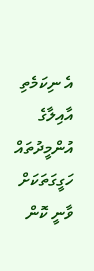އެ ނިކަމެތި އާއިލާގެ އުންމީދުތައް ހަގީގަތަކަށް ވާނީ ކޮން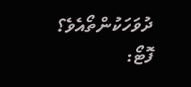ދުވަހަކުންތޯއެވެ؟
ފޮޓޯ: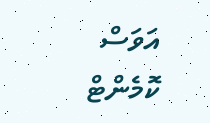އަވަސް
ކޮމެންޓް